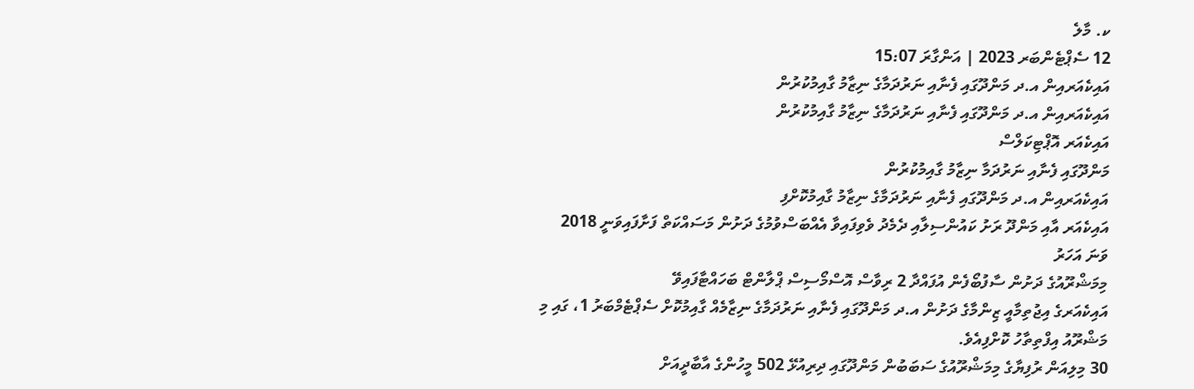ކ. މާލެ
12 ސެޕްޓެންބަރ 2023 | އަންގާރަ 15:07
އައިކެއަރއިން އ.ދ މަންދޫގައި ފެނާއި ނަރުދަމާގެ ނިޒާމު ގާއިމުކުރުން
އައިކެއަރއިން އ.ދ މަންދޫގައި ފެނާއި ނަރުދަމާގެ ނިޒާމު ގާއިމުކުރުން
އައިކެއަރ އޮޕްޓިކަލްސް
މަންދޫގައި ފެނާއި ނަރުދަމާ ނިޒާމު ގާއިމުކުރުން
އައިކެއަރއިން އ.ދ މަންދޫގައި ފެނާއި ނަރުދަމާގެ ނިޒާމު ގާއިމުކޮށްފި
އައިކެއަރ އާއި މަންދޫ ރަށު ކައުންސިލާއި ދެމެދު ވެވިފައިވާ އެއްބަސްވުމުގެ ދަށުން މަސައްކަތް ފަށާފައިވަނީ 2018 ވަނަ އަހަރު
މިމަޝްރޫއުގެ ދަށުން ސާފުބޯފެން އުފައްދާ 2 ރިވާސް އޮސްމޯސިސް ޕްލާންޓް ބަހައްޓާފައިވޭ
އައިކެއަރގެ އިޖުތިމާއީ ޒިންމާގެ ދަށުން އ.ދ މަންދޫގައި ފެނާއި ނަރުދަމާގެ ނިޒާމެއް ގާއިމުކޮށް ސެޕްޓެމްބަރު 1، ގައި މި މަޝްރޫއު އިފްތިތާހު ކޮށްފިއެވެ.
30 މިލިއަން ރުފިޔާގެ މިމަޝްރޫއުގެ ސަބަބުން މަންދޫގައި ދިރިއުޅޭ 502 މީހުންގެ އާބާދީއަށް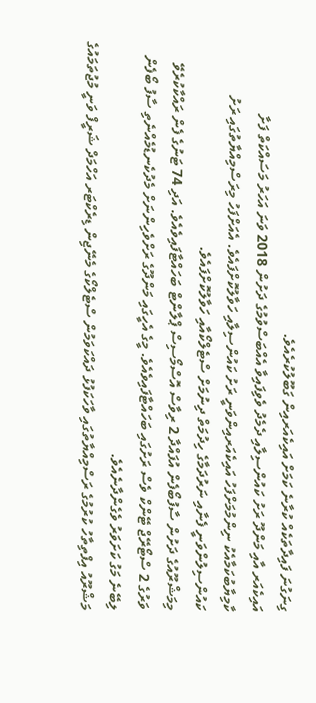ގިނަގުނަ ފައިދާތަކެއް ކުރާނެ ކަމަށް އައިކެއަރއިން ގަބޫލުކުރެއެވެ.
އައިކެއަރ އާއި މަންދޫ ރަށު ކައުންސިލާއި ދެމެދު ވެވިފައިވާ އެއްބަސްވުމުގެ ދަށުން 2018 ވަނަ އަހަރު މަސައްކަތް ފަށާ ކާމިޔާބުކަމާއެކު ނިންމުމަށްފަހު އައިކެއަރއިންވަނީ ރަށު ކައުންސިލާއި ހަވާލުކޮށްފައެވެ. އެއަށްފަހު މިރަސްމިއްޔާތުގައި ރަށު ކައުންސިލުންވަނީ ފެނާއި ނަރުދަމާގެ ހިދުމަތް ދިނުމަށް ސްޓެލްކޯއާއި ހަވާލުކޮށްފައެވެ.
މިމަޝްރޫއުގެ ދަށުން ސާފުބޯފެން އުފައްދާ 2 ރިވާސް އޮސްމޯސިސް ޕްލާންޓް ބަހައްޓާފައިވެއެވެ. އަދި 74 ޓަނުގެ ފެން ރައްކާކުރެވޭ ވަރުގެ 2 ސްޓޯރޭޖް ޓޭންކް ވެސް ރަށުގައި ބަހައްޓާފައިވެއެވެ. މީގެ އެހީގައި މަންދޫގެ ރަށްވެހިންނަށް މެދުކެނޑުމެއްނެތި ސާފު ބޯފެން ލިބޭނެ މަގު ކަށަވަރު ވެގެންދާނެއެވެ.
މަޝްރޫއު އިފްތިތާހު ކުރުމުގެ ރަސްމިއްޔާތުގައި ވާހަކަފުޅު ދައްކަވަމުން ސްޓެލްކޯގެ މެނޭޖިން ޑިރެކްޓަރ އަހްމަދް ޝަރީފް ވަނީ މުޖުތަމައުގެ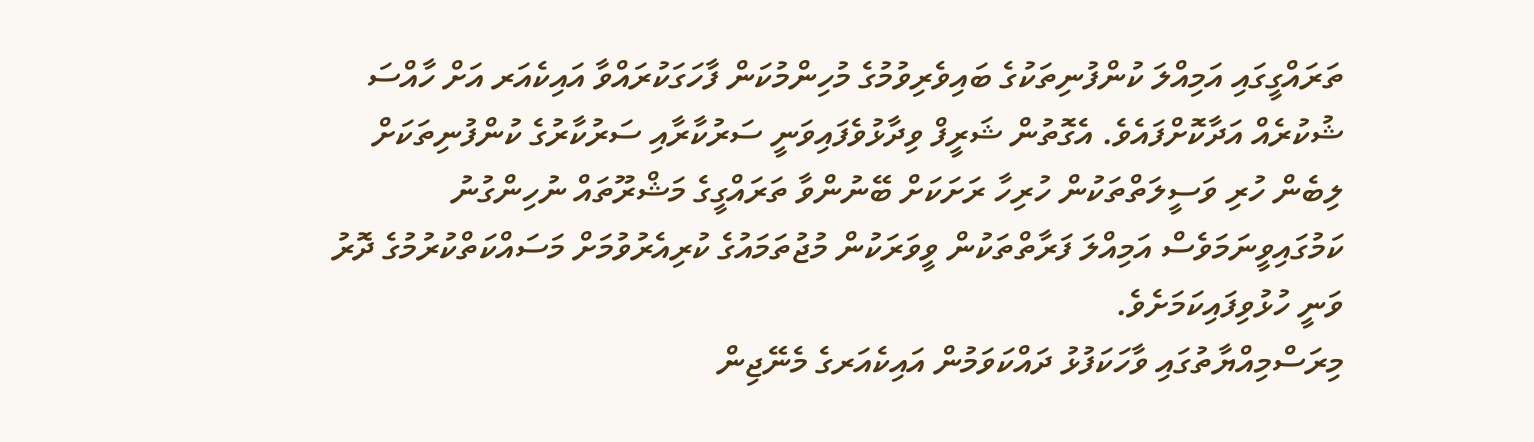ތަރައްގީގައި އަމިއްލަ ކުންފުނިތަކުގެ ބައިވެރިވުމުގެ މުހިންމުކަން ފާހަގަކުރައްވާ އައިކެއަރ އަށް ހާއްސަ ޝުކުރެއް އަދާކޮށްފައެވެ. އެގޮތުން ޝަރީފް ވިދާޅުވެފައިވަނީ ސަރުކާރާއި ސަރުކާރުގެ ކުންފުނިތަކަށް ލިބެން ހުރި ވަސީލަތްތަކުން ހުރިހާ ރަށަކަށް ބޭނުންވާ ތަރައްގީގެ މަޝްރޫތައް ނުހިންގުނު ކަމުގައިވީނަމަވެސް އަމިއްލަ ފަރާތްތަކުން ވީވަރަކުން މުޖުތަމައުގެ ކުރިއެރުވުމަށް މަސައްކަތްކުރުމުގެ ދޮރު ވަނީ ހުޅުވިފައިކަމަށެވެ.
މިރަސްމިއްޔާތުގައި ވާހަކަފުޅު ދައްކަވަމުން އައިކެއަރގެ މެނޭޖިން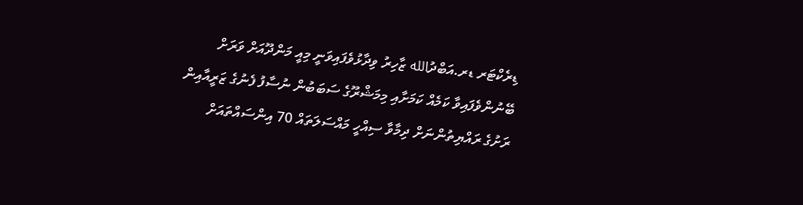ޑިރެކްޓަރ ޑރ.އަބްދުالله ޒާހިރު ވިދާޅުވެފައިވަނީ މިއީ މަންދޫއަށް ވަރަށް ބޭނުންވެފައިވާ ކަމެއް ކަމަށާއި މިމަޝްރޫގެ ސަބަބުން ނުސާފު ފެނުގެ ޒަރީއާއިން ރަށުގެ ރައްޔިތުންނަށް ދިމާވާ ސިއްހީ މައްސަލަތައް 70 އިންސައްތައަށް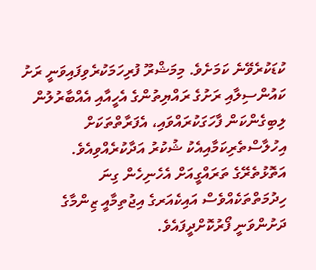ކުޑަކުރެވޭނެ ކަމަށެވެ. މިމަޝްރޫ ފުރިހަމަކުރެވިފައިވަނީ ރަށު ކައުންސިލާއި ރަށުގެ ރައްޔިތުންގެ އެހީއާއި އެއްބާރުލުން ލިބިގެންކަން ފާހަގަކުރައްވައި، އެފަރާތްތަކަށް އިހުލާސްތެރިކަމާއިއެކު ޝުކުރު އަދާކުރެއްވިއެވެ.
އަތޮޅުތެރޭގެ ތަރައްގީއަށް އެހެނިހެން ގިނަ ހިދުމަތްތަކެއްވެސް އައިކެއަރގެ އިޖުތިމާއީ ޒިންމާގެ ދަށުންވަނީ ފޯރުކޮށްދީފައެވެ.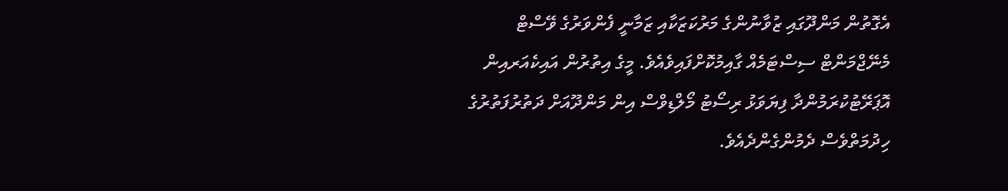އެގޮތުން މަންދޫގައި ޒުވާނުންގެ މަރުކަޒަކާއި ޒަމާނީ ފެންވަރުގެ ވޭސްޓް މެނޭޖްމަންޓް ސިސްޓަމެއް ގާއިމުކޮށްފައިވެއެވެ. މީގެ އިތުރުން އައިކެއަރއިން އޮޕަރޭޓުކުރަމުންދާ ފިޔަވަޅު ރިސޯޓު މޯލްޑިވްސް އިން މަންދޫއަށް ދަތުރުފަތުރުގެ ހިދުމަތްވެސް ދެމުންގެންދެއެވެ.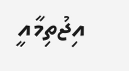އިޖުތިމާއީ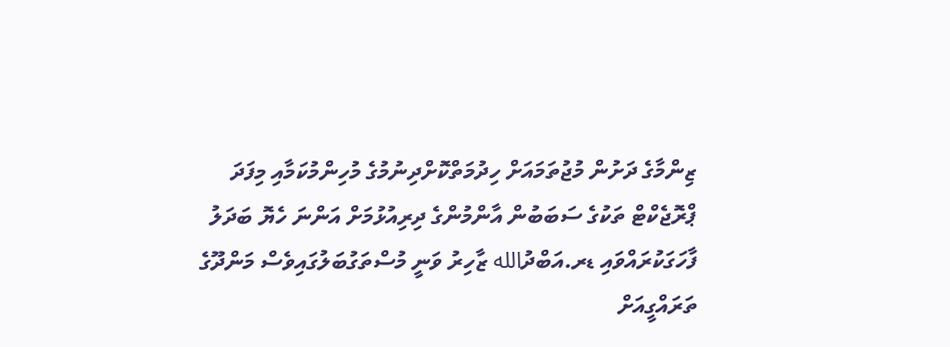ޒިންމާގެ ދަށުން މުޖުތަމައަށް ހިދުމަތްކޮށްދިނުމުގެ މުހިންމުކަމާއި މިފަދަ ޕްރޮޖެކްޓް ތަކުގެ ސަބަބުން އާންމުންގެ ދިރިއުޅުމަށް އަންނަ ހެޔޮ ބަދަލު ފާހަގަކުރައްވައި ޑރ.އަބްދުالله ޒާހިރު ވަނީ މުސްތަގުބަލުގައިވެސް މަންދޫގެ ތަރައްގީއަށް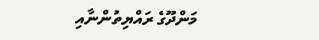މަންދޫގެ ރައްޔިތުންނާއި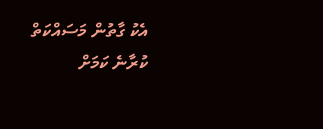އެކު ގާތުން މަސައްކަތް ކުރާނެ ކަމަށް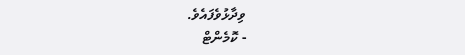ވިދާޅުވެފައެވެ.
- ކޮމެންޓް